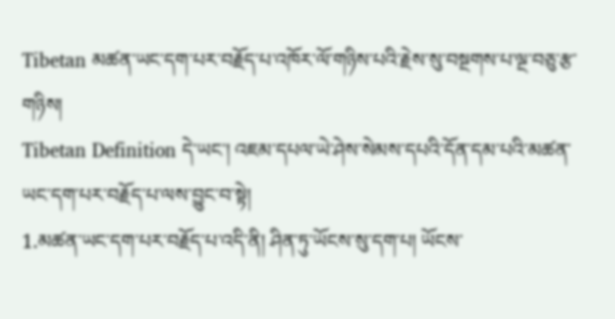Tibetan མཚན་ཡང་དག་པར་བརྗོད་པ་འཁོར་ལོ་གཉིས་པའི་རྗེས་སུ་བསྔགས་པ་ལྔ་བཅུ་རྩ་གཉིས།
Tibetan Definition དེ་ཡང་། འཇམ་དཔལ་ཡེ་ཤེས་སེམས་དཔའི་དོན་དམ་པའི་མཚན་ཡང་དག་པར་བརྗོད་པ་ལས་བྱུང་བ་སྟེ།
1.མཚན་ཡང་དག་པར་བརྗོད་པ་འདི་ནི། ཤིན་ཏུ་ཡོངས་སུ་དག་པ། ཡོངས་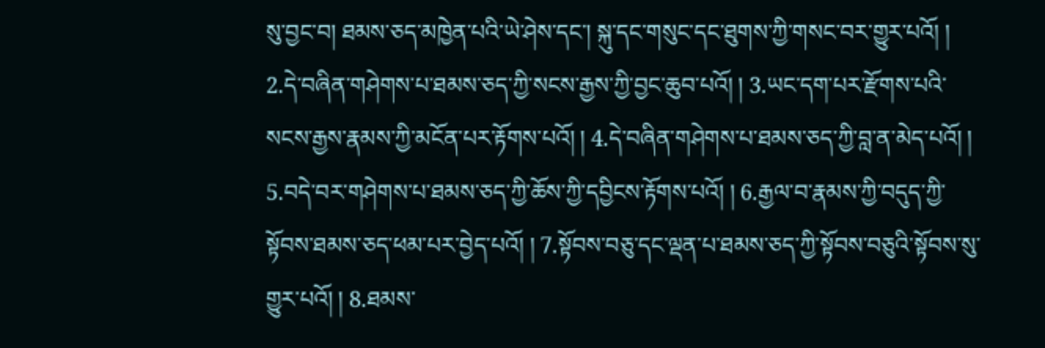སུ་བྱང་བ། ཐམས་ཅད་མཁྱེན་པའི་ཡེ་ཤེས་དང་། སྐུ་དང་གསུང་དང་ཐུགས་ཀྱི་གསང་བར་གྱུར་པའོ། ། 2.དེ་བཞིན་གཤེགས་པ་ཐམས་ཅད་ཀྱི་སངས་རྒྱས་ཀྱི་བྱང་ཆུབ་པའོ། ། 3.ཡང་དག་པར་རྫོགས་པའི་སངས་རྒྱས་རྣམས་ཀྱི་མངོན་པར་རྟོགས་པའོ། ། 4.དེ་བཞིན་གཤེགས་པ་ཐམས་ཅད་ཀྱི་བླ་ན་མེད་པའོ། ། 5.བདེ་བར་གཤེགས་པ་ཐམས་ཅད་ཀྱི་ཆོས་ཀྱི་དབྱིངས་རྟོགས་པའོ། ། 6.རྒྱལ་བ་རྣམས་ཀྱི་བདུད་ཀྱི་སྟོབས་ཐམས་ཅད་ཕམ་པར་བྱེད་པའོ། ། 7.སྟོབས་བཅུ་དང་ལྡན་པ་ཐམས་ཅད་ཀྱི་སྟོབས་བཅུའི་སྟོབས་སུ་གྱུར་པའོ། ། 8.ཐམས་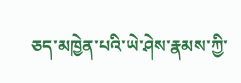ཅད་མཁྱེན་པའི་ཡེ་ཤེས་རྣམས་ཀྱི་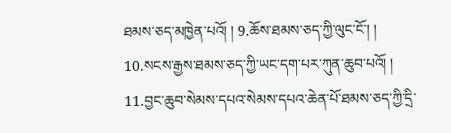ཐམས་ཅད་མཁྱེན་པའོ། ། 9.ཆོས་ཐམས་ཅད་ཀྱི་ལུང་ངོ་། ། 10.སངས་རྒྱས་ཐམས་ཅད་ཀྱི་ཡང་དག་པར་ཀུན་ཆུབ་པའོ། ། 11.བྱང་ཆུབ་སེམས་དཔའ་སེམས་དཔའ་ཆེན་པོ་ཐམས་ཅད་ཀྱི་དྲི་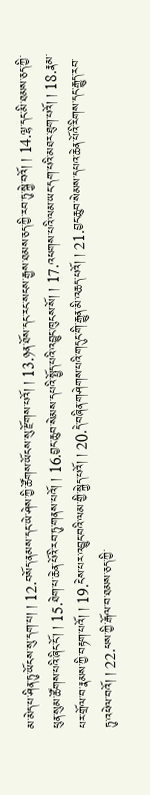མ་མེད་པ་ཤིན་ཏུ་ཡོངས་སུ་དག་པ། ། 12.བསོད་ནམས་དང་ཡེ་ཤེས་ཀྱི་ཚོགས་ཡོངས་སུ་རྫོགས་པའོ། ། 13.ཉན་ཐོས་དང་རང་སངས་རྒྱས་ཐམས་ཅད་ཀྱི་རབ་ཏུ་སྐྱེ་བའོ། ། 14.ལྷ་དང་མི་ཐམས་ཅད་ཀྱི་ཕུན་སུམ་ཚོགས་པའི་ཞིང་ངོ་། ། 15.ཐེག་པ་ཆེན་པོའི་རབ་ཏུ་གནས་པའོ། ། 16.བྱང་ཆུབ་སེམས་དཔའི་སྤྱོད་པའི་འབྱུང་ཁུངས་སོ། ། 17.འཕགས་པའི་ལམ་ཡང་དག་པའི་མཐར་ཐུག་པའོ། ། 18.རྣམ་པར་གྲོལ་བ་རྣམས་ཀྱི་བརྟག་པའོ། ། 19.ངེས་པར་འབྱུང་བའི་ལམ་གྱི་སྐྱེད་པའོ། ། 20.དེ་བཞིན་གཤེགས་པའི་གདུང་གི་རྒྱུན་མི་འཆད་པའོ། ། 21.བྱང་ཆུབ་སེམས་དཔའ་ཆེན་པོའི་རིགས་དང་རྒྱུད་རབ་ཏུ་འཕེལ་བའོ། ། 22.ཕས་ཀྱི་རྒོལ་བ་ཐམས་ཅད་ཀྱི་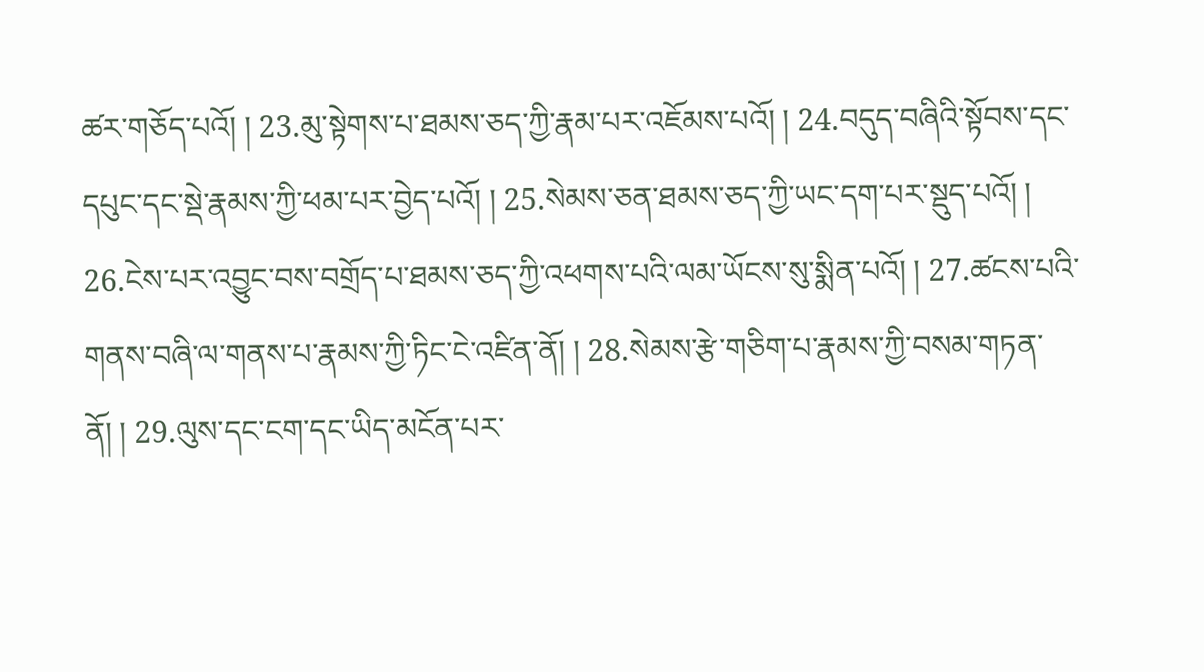ཚར་གཅོད་པའོ། ། 23.མུ་སྟེགས་པ་ཐམས་ཅད་ཀྱི་རྣམ་པར་འཇོམས་པའོ། ། 24.བདུད་བཞིའི་སྟོབས་དང་དཔུང་དང་སྡེ་རྣམས་ཀྱི་ཕམ་པར་བྱེད་པའོ། ། 25.སེམས་ཅན་ཐམས་ཅད་ཀྱི་ཡང་དག་པར་སྡུད་པའོ། ། 26.ངེས་པར་འབྱུང་བས་བགྲོད་པ་ཐམས་ཅད་ཀྱི་འཕགས་པའི་ལམ་ཡོངས་སུ་སྨིན་པའོ། ། 27.ཚངས་པའི་གནས་བཞི་ལ་གནས་པ་རྣམས་ཀྱི་ཏིང་ངེ་འཛིན་ནོ། ། 28.སེམས་རྩེ་གཅིག་པ་རྣམས་ཀྱི་བསམ་གཏན་ནོ། ། 29.ལུས་དང་ངག་དང་ཡིད་མངོན་པར་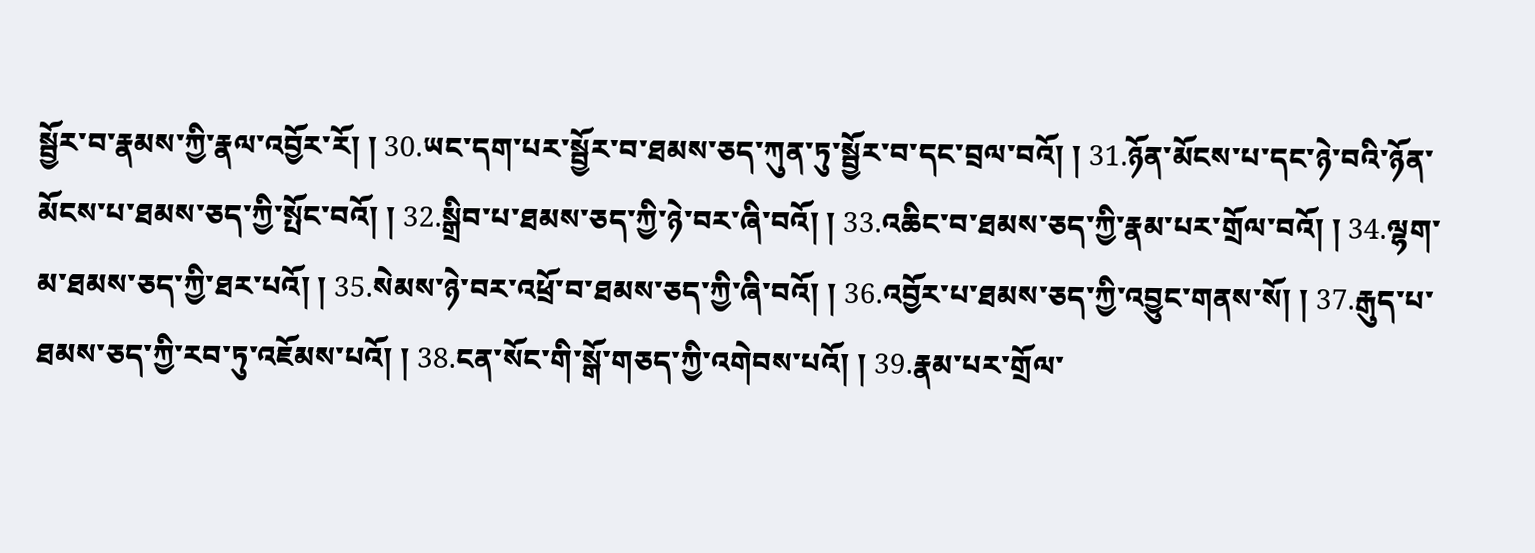སྦྱོར་བ་རྣམས་ཀྱི་རྣལ་འབྱོར་རོ། ། 30.ཡང་དག་པར་སྦྱོར་བ་ཐམས་ཅད་ཀུན་ཏུ་སྦྱོར་བ་དང་བྲལ་བའོ། ། 31.ཉོན་མོངས་པ་དང་ཉེ་བའི་ཉོན་མོངས་པ་ཐམས་ཅད་ཀྱི་སྤོང་བའོ། ། 32.སྒྲིབ་པ་ཐམས་ཅད་ཀྱི་ཉེ་བར་ཞི་བའོ། ། 33.འཆིང་བ་ཐམས་ཅད་ཀྱི་རྣམ་པར་གྲོལ་བའོ། ། 34.ལྷག་མ་ཐམས་ཅད་ཀྱི་ཐར་པའོ། ། 35.སེམས་ཉེ་བར་འཕྲོ་བ་ཐམས་ཅད་ཀྱི་ཞི་བའོ། ། 36.འབྱོར་པ་ཐམས་ཅད་ཀྱི་འབྱུང་གནས་སོ། ། 37.རྒུད་པ་ཐམས་ཅད་ཀྱི་རབ་ཏུ་འཇོམས་པའོ། ། 38.ངན་སོང་གི་སྒོ་གཅད་ཀྱི་འགེབས་པའོ། ། 39.རྣམ་པར་གྲོལ་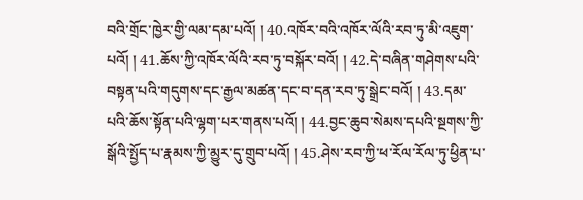བའི་གྲོང་ཁྱེར་གྱི་ལམ་དམ་པའོ། ། 40.འཁོར་བའི་འཁོར་ལོའི་རབ་ཏུ་མི་འཇུག་པའོ། ། 41.ཆོས་ཀྱི་འཁོར་ལོའི་རབ་ཏུ་བསྐོར་བའོ། ། 42.དེ་བཞིན་གཤེགས་པའི་བསྟན་པའི་གདུགས་དང་རྒྱལ་མཚན་དང་བ་དན་རབ་ཏུ་སྒྲེང་བའོ། ། 43.དམ་པའི་ཆོས་སྟོན་པའི་ལྷག་པར་གནས་པའོ། ། 44.བྱང་ཆུབ་སེམས་དཔའི་སྔགས་ཀྱི་སྒོའི་སྤྱོད་པ་རྣམས་ཀྱི་མྱུར་དུ་གྲུབ་པའོ། ། 45.ཤེས་རབ་ཀྱི་ཕ་རོལ་རོལ་ཏུ་ཕྱིན་པ་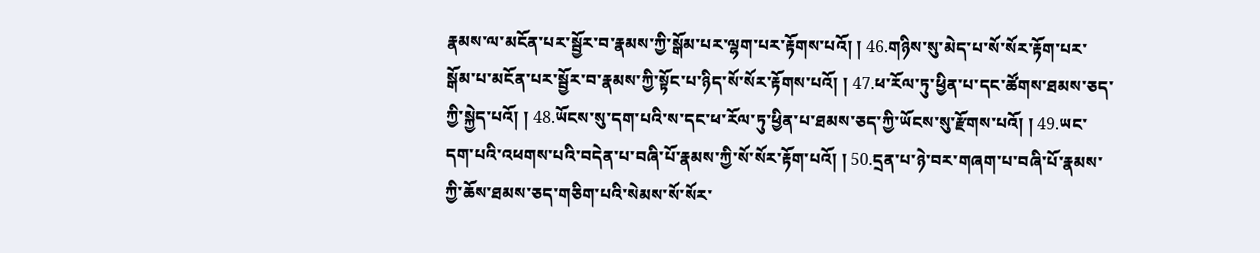རྣམས་ལ་མངོན་པར་སྦྱོར་བ་རྣམས་ཀྱི་སྒོམ་པར་ལྷག་པར་རྟོགས་པའོ། ། 46.གཉིས་སུ་མེད་པ་སོ་སོར་རྟོག་པར་སྒོམ་པ་མངོན་པར་སྦྱོར་བ་རྣམས་ཀྱི་སྟོང་པ་ཉིད་སོ་སོར་རྟོགས་པའོ། ། 47.ཕ་རོལ་ཏུ་ཕྱིན་པ་དང་ཚོགས་ཐམས་ཅད་ཀྱི་སྐྱེད་པའོ། ། 48.ཡོངས་སུ་དག་པའི་ས་དང་ཕ་རོལ་ཏུ་ཕྱིན་པ་ཐམས་ཅད་ཀྱི་ཡོངས་སུ་རྫོགས་པའོ། ། 49.ཡང་དག་པའི་འཕགས་པའི་བདེན་པ་བཞི་པོ་རྣམས་ཀྱི་སོ་སོར་རྟོག་པའོ། ། 50.དྲན་པ་ཉེ་བར་གཞག་པ་བཞི་པོ་རྣམས་ཀྱི་ཆོས་ཐམས་ཅད་གཅིག་པའི་སེམས་སོ་སོར་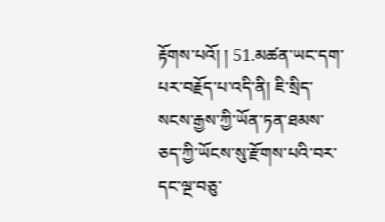རྟོགས་པའོ། ། 51.མཚན་ཡང་དག་པར་བརྗོད་པ་འདི་ནི། ཇི་སྲིད་སངས་རྒྱས་ཀྱི་ཡོན་ཏན་ཐམས་ཅད་ཀྱི་ཡོངས་སུ་རྫོགས་པའི་བར་དང་ལྔ་བཅུ་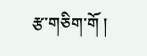རྩ་གཅིག་གོ །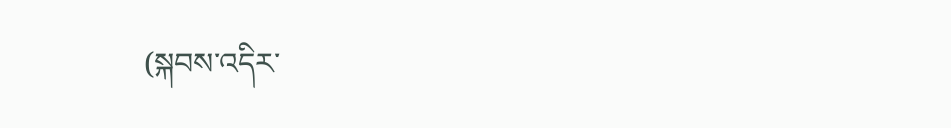(སྐབས་འདིར་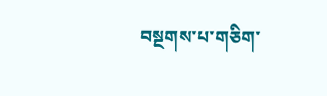བསྔགས་པ་གཅིག་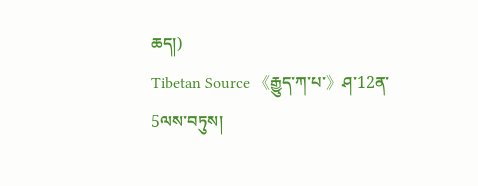ཆད།)
Tibetan Source 《རྒྱུད་ཀ་པ་》ཤ་12ན་5ལས་བཏུས།